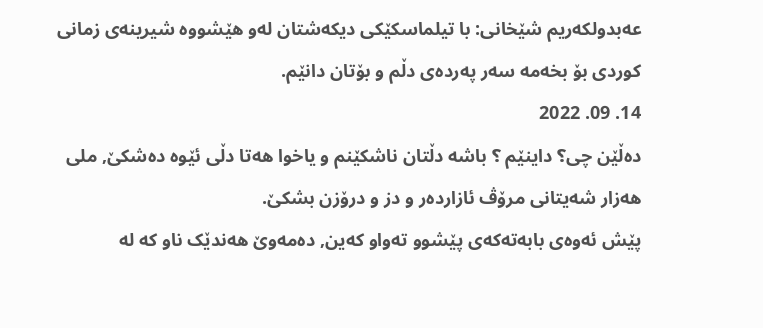عەبدولکەریم شێخانی: با تیلماسکێکی دیکەشتان لەو هێشووە شيرینەى زمانی کوردی بۆ بخەمە سەر پەردەى دڵم و بۆتان دانێم.
14. 09. 2022
دەڵێن چی؟ داینێم ؟ باشە دڵتان ناشکێنم و یاخوا هەتا دڵی ئێوە دەشکێ, ملی هەزار شەیتانی مرۆڤ ئازاردەر و دز و درۆزن بشکێ.
پێش ئەوەى بابەتەکەی پێشوو تەواو کەین, دەمەوێ هەندێک ناو کە لە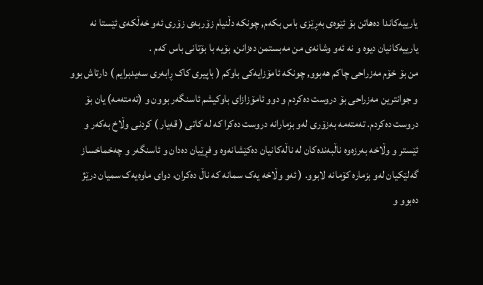یارییەکاندا دەهاتن بۆ ئێوەى بەڕێزى باس بکەم, چونکە دڵنیام زۆربەى زۆرى ئەو خەڵکەی ئێستا نە یارییەکانیان دیوە و نە ئەو وشانەى من مەبستمن دەزانن, بۆیە با بۆتانی باس کەم .
من بۆ خۆم مەزراحی چاکم هەبوو, چونکە ئامۆزایەکی باوکم ( باپیرى کاک ڕابەرى سەیدبرایم ) دارتاش بوو و جوانترین مەزراحی بۆ دروست دەکردم و دوو ئامۆزازاى باوکیشم ئاسنگەر بوون و (تەمتەمە) یان بۆ دروست دەکردم. تەمتەمە بەزۆرى لەو بزمارانە دروست دەکرا کە لە کاتی ( قەیار ) کردنی وڵاخ بەکەر و ئێستر و وڵاخە بەرزەوە ناڵبەندەکان لە ناڵەکانیان دەکێشانەوە و فڕێیان دەدان و ئاسنگەر و چەخماخساز گەلێکیان لەو بزمارە کۆمانە لابوو. ( ئەو وڵاخە یەک سمانە کە ناڵ دەکران، دواى ماوەیەک سمیان درێژ دەبوو و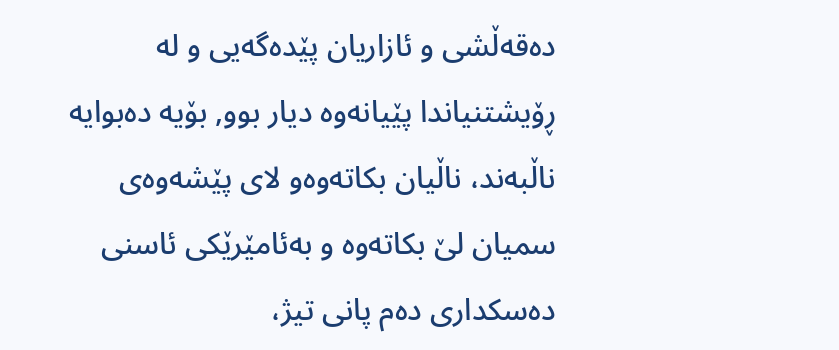دەقەڵشی و ئازاریان پێدەگەیی و لە ڕۆیشتنیاندا پێیانەوە دیار بوو, بۆیە دەبوایە ناڵبەند، ناڵیان بکاتەوەو لاى پێشەوەى سمیان لێ بکاتەوە و بەئامێرێکی ئاسنی دەسکدارى دەم پانی تیژ،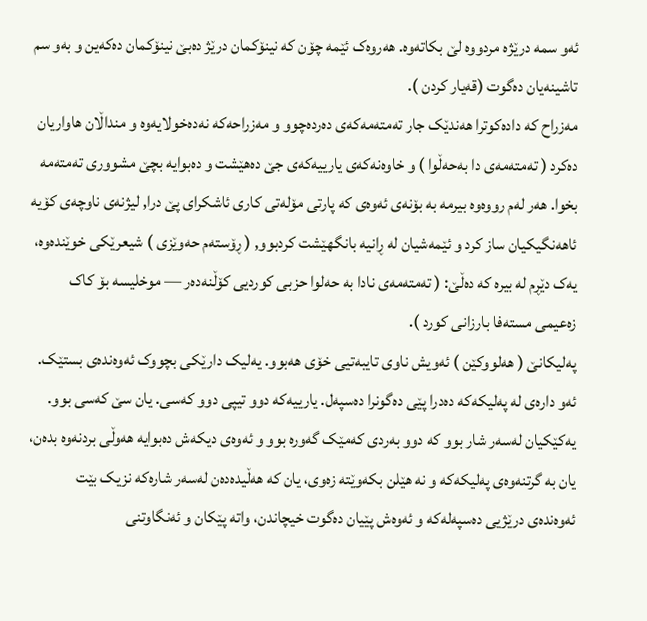ئەو سمە درێژە مردووە لێ بکاتەوە. هەروەک ئێمە چۆن کە نینۆکمان درێژ دەبێ نینۆکمان دەکەین و بەو سم تاشینەیان دەگوت (قەیار کردن ).
مەزراح کە دادەکوترا هەندێک جار تەمتەمەکەى دەردەچوو و مەزراحەکە نەدەخولایەوە و منداڵان هاواریان دەکرد ( تەمتەمەى دا بەحەڵوا ) و خاوەنەکەی یارییەکەی جێ دەهێشت و دەبوایە بچێ مشوورى تەمتەمە بخوا. هەر لەم رووەوە بيرمە بە بۆنەى ئەوەى کە پارتی مۆلەتی کارى ئاشکراى پێ درا, لیژنەى ناوچەى کۆیە ئاهەنگیکیان ساز کرد و ئێمەشیان لە ڕانیە بانگهێشت کردبوو, ( ڕۆستەم حەوێزى ) شیعرێکی خوێندەوە، یەک دێڕم لە بیرە کە دەڵێ: ( تەمتەمەى نادا بە حەلوا حزبی کوردیی کۆڵنەدەر — موخلیسە بۆ کاک زەعیمی مستەفا بارزانی کورد ).
پەلیکانێ ( هەلووکێن ) ئەویش ناوى تایبەتیی خۆى هەبوو. یەلیک دارێکی بچووک ئەوەندەى بستێک. ئەو دارەى لە پەلیکەکە دەدرا پێی دەگونرا دەسپەل. یارییەکە دوو تيپی دوو کەسی. یان سێ کەسی بوو. یەکێکیان لەسەر شار بوو کە دوو بەردی کەمێک گەورە بوو و ئەوەى دیکەش دەبوایە هەوڵی بردنەوە بدەن، یان بە گرتنەوەى پەلیکەکە و نە هێلن بکەوێتە زەوى، یان کە هەڵیدەدەن لەسەر شارەکە نزیک بێت ئەوەندەی درێژیی دەسپەلەکە و ئەوەش پێیان دەگوت خیچاندن، واتە پێکان و ئەنگاوتنى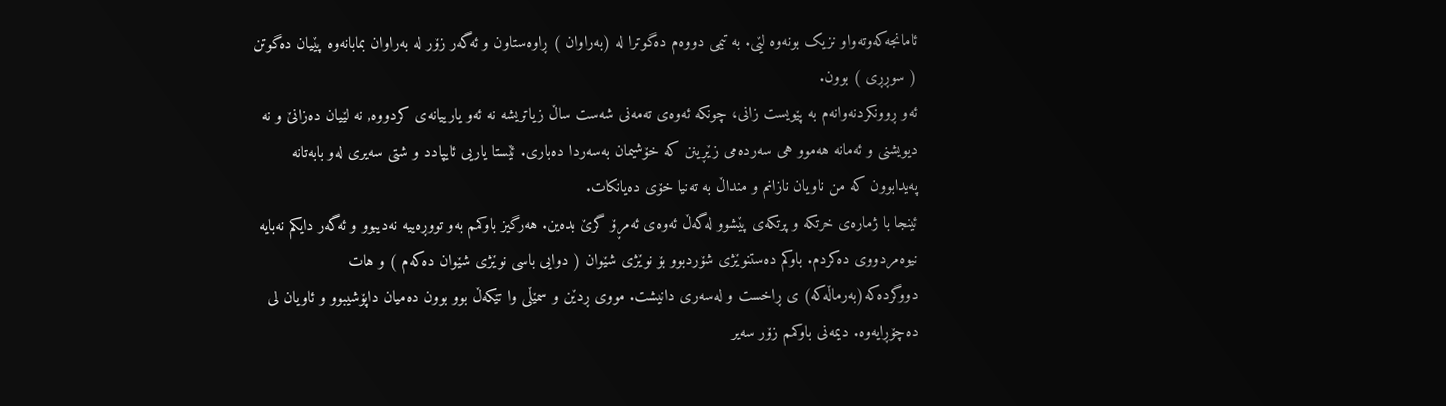ئامانجەكەوتەواو نزیک بونەوە لێی. بە تیمی دووەم دەگوترا لە (بەراوان ) ڕاوەستاون و ئەگەر زۆر لە بەراوان بمابانەوە پێیان دەگوتن ( سوڕڕى ) بوون.
ئەو ڕوونکردنەوانەم بە پێویست زانی، چونکە ئەوەى تەمەنی شەست ساڵ زیاتریشە نە ئەو یارییانەى کردووە, نە لێیان دەزانێ و نە دیویشنی و ئەمانە هەموو هی سەردەمی زێڕینن کە خۆشیمان بەسەردا دەبارى. ئێستا یاریی ئایپادد و شتی سەیری لەو بابەتانە پەیدابوون کە من ناویان نازانم و منداڵ بە تەنیا خۆی دەیانکات.
ئینجا با ژمارەی خرتکە و پرتکەى پێشوو لەگەڵ ئەوەى ئەمڕۆ گرێ بدەین. هەرگیز باوکمم بەو تووڕەییە نەدیبوو و ئەگەر دایکم نەبایە نیوەمردووى دەکردم. باوکم دەستنوێژی شۆردبوو بۆ نوێژی شێوان ( دوایی باسی نوێژى شێوان دەکەم ) و هات دووگردەکە(بەرماڵەکە) ى ڕاخست و لەسەرى دانیشت. مووى ڕدێن و سمێڵی وا تێکەڵ بوو بوون دەمیان داپۆشیبوو و ئاویان لی دەچۆڕایەوە. دیمەنی باوکمم زۆر سەیر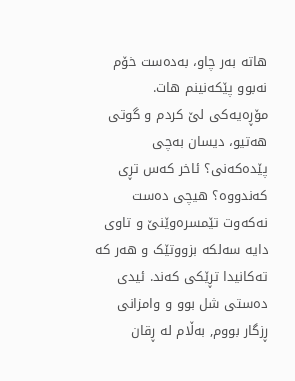هاتە بەر چاو، بەدەست خۆم نەبوو پێکەنینم هات. مۆڕەیەکی لێ کردم و گوتی هەتیو، دیسان بەچی پێدەکەنی؟ ئاخر کەس تڕى کەندووە؟ هیچی دەست نەکەوت تێمسرەوێنێ و تاوى دایە سەلکە بزووتێک و هەر کە تەکانیدا تڕێکی کەند. ئیدى دەستى شل بوو و وامزانی ڕزگار بووم, بەڵام لە ڕقان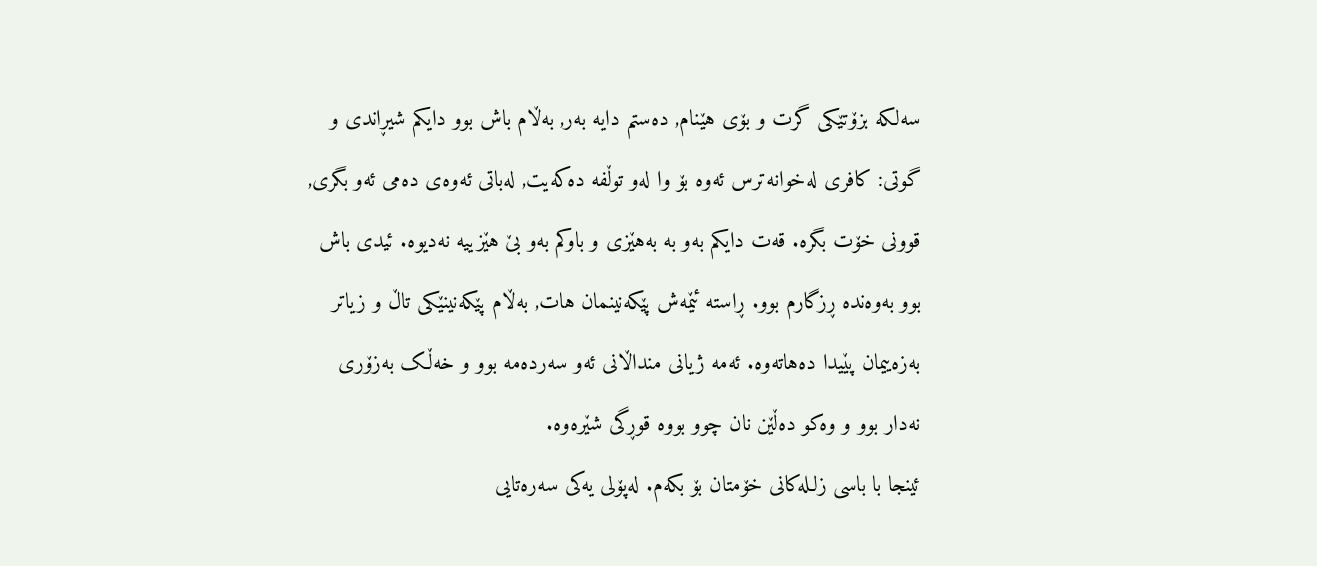سەلکە بزۆتێکی گرت و بۆی هێنام, دەستم دایە بەر, بەڵام باش بوو دایکم شیڕاندى و گوتی: کافرى لەخوانەترس ئەوە بۆ وا لەو توڵفە دەکەیت, لەباتی ئەوەى دەمی ئەو بگرى, قوونی خۆت بگرە. قەت دایکم بەو بە بەهێزى و باوکم بەو بێ هێزییە نەدیوە. ئیدى باش بوو بەوەندە ڕزگارم بوو. ڕاستە ئێمەش پێکەنینمان هات, بەڵام پێکەنینێکی تاڵ و زیاتر بەزەییمان پێیدا دەهاتەوە. ئەمە ژیانی منداڵانی ئەو سەردەمە بوو و خەڵک بەزۆرى نەدار بوو و وەکو دەڵێن نان چوو بووە قوڕگی شێرەوە.
ئینجا با باسی زلـلەكانی خۆمتان بۆ بکەم. لەپۆلی یەکی سەرەتایی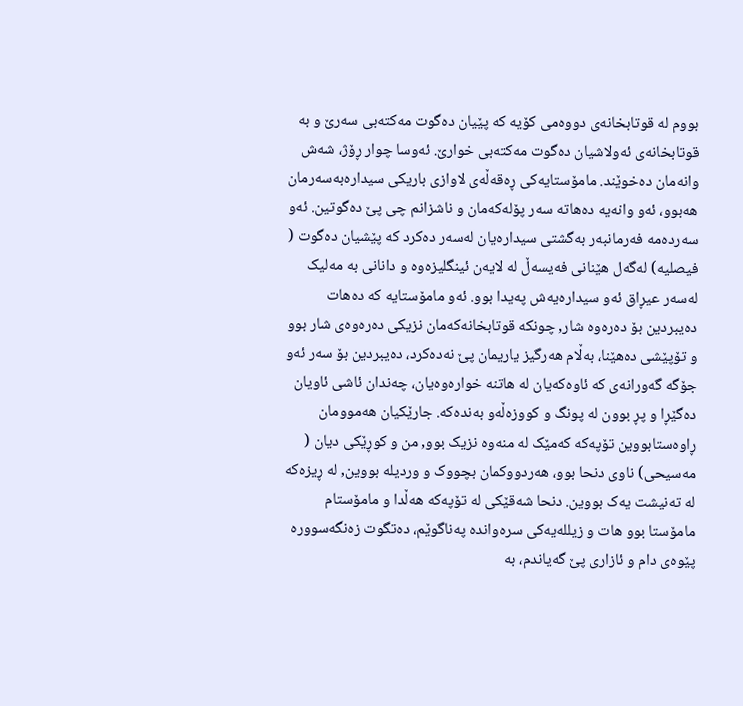بووم لە قوتابخانەى دووەمی کۆیە کە پێیان دەگوت مەکتەبی سەرێ و بە قوتابخانەی ئەولاشیان دەگوت مەکتەبی خوارێ. ئەوسا چوار ڕۆژ، شەش وانەمان دەخوێند. مامۆستایەکی ڕەقەڵەی لاوازی باریکى سیدارەبەسەرمان هەبوو، ئەو وانەیە دەهاتە سەر پۆلەکەمان و ناشزانم چی پێ دەگوتین. ئەو سەردەمە فەرمانبەر بەگشتی سیدارەیان لەسەر دەکرد کە پێشیان دەگوت ( فیصلیە) لەگەل هێنانی فەیسەڵ لە لایەن ئینگلیزەوە و دانانی بە مەلیک لەسەر عیڕاق ئەو سیدارەیەش پەیدا بوو. ئەو مامۆستایە کە دەهات دەیبردین بۆ دەرەوە شار, چونکە قوتابخانەکەمان نزیکی دەرەوەى شار بوو و تۆپێشی دەهێنا، بەڵام هەرگیز یاریمان پێ نەدەکرد، دەیبردین بۆ سەر ئەو جۆگە گەورانەی کە ئاوەکەیان لە هاتنە خوارەوەیان، چەندان ئاشی ئاویان دەگێڕا و پڕ بوون لە پونگ و کووزەڵەو بەندەکە. جارێکیان هەموومان ڕاوەستابووین تۆپەکە کەمێک لە منەوە نزیک بوو, من و کوڕێکی دیان ( مەسیحی) ناوى دنحا بوو، هەردووکمان بچووک و وردیلە بووین, لە ڕیزەکە لە تەنیشت یەک بووین. دنحا شەقێکی لە تۆپەکە هەڵدا و مامۆستام مامۆستا بوو هات و زیللەیەکی سرەواندە پەناگوێم، دەتگوت زەنگەسوورە پێوەى دام و ئازارى پێ گەیاندم، بە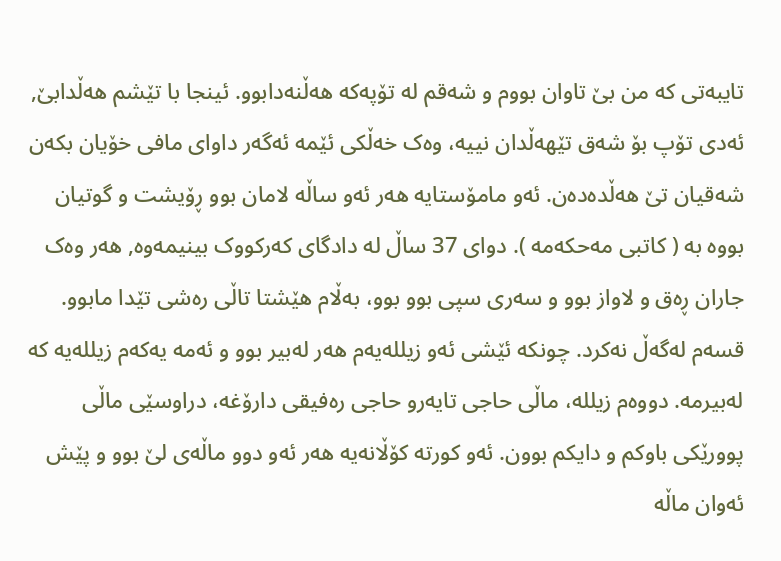تایبەتی کە من بێ تاوان بووم و شەقم لە تۆپەکە هەڵنەدابوو. ئینجا با تێشم هەڵدابێ, ئەدى تۆپ بۆ شەق تێهەڵدان نییە، وەک خەڵکی ئێمە ئەگەر داواى مافی خۆیان بکەن شەقیان تێ هەڵدەدەن. ئەو مامۆستایە هەر ئەو ساڵە لامان بوو ڕۆیشت و گوتیان بووە بە ( کاتبی مەحکەمە ). دواى 37 ساڵ لە دادگاى کەرکووک بینیمەوە, هەر وەک جاران ڕەق و لاواز بوو و سەرى سپی بوو بوو، بەڵام هێشتا تاڵی رەشی تێدا مابوو. قسەم لەگەڵ نەکرد. چونکە ئێشی ئەو زیللەیەم هەر لەبیر بوو و ئەمە یەکەم زیللەیە کە لەبیرمە. دووەم زیللە، ماڵی حاجی تایەرو حاجی رەفیقى دارۆغە، دراوسێی ماڵی پوورێکی باوکم و دایکم بوون. ئەو کورتە کۆڵانەیە هەر ئەو دوو ماڵەی لێ بوو و پێش ئەوان ماڵە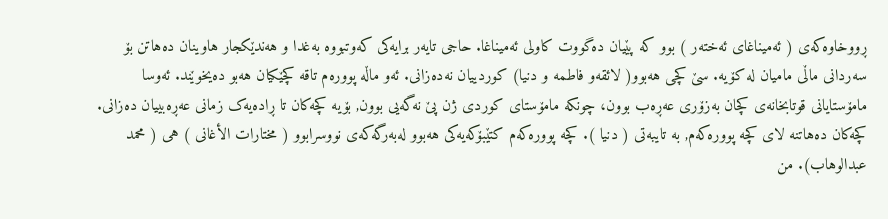ڕووخاوەکەى ( ئەمیناغاى ئەختەر ) بوو کە پێیان دەگووت کاولی ئەمیناغا. حاجی تایەر برایەکی کەوتبووە بەغدا و هەندێکجار هاوینان دەهاتن بۆ سەردانی ماڵی مامیان لە کۆیە. سێ کچی هەبوو( لائقەو فاطمە و دنیا) کوردییان نەدەزانی. ئەو ماڵە پوورەم تاقە کچێکیان هەبو دەیخوێند. ئەوسا مامۆستایانی قوتابخانەى کچان بەزۆرى عەڕەب بوون، چونکە مامۆستاى کوردى ژن پێ نەگەیی بوون, بۆیە کچەکان تا ڕادەیەک زمانی عەڕەبییان دەزانی. کچەکان دەهاتنە لاى کچە پوورەکەم, بە تایبەتی ( دنیا ). کچە پوورەکەم کتێبۆکەیەکی هەبوو لەبەرگەکەى نووسرابوو ( مختارات الأغانی ) هى ( محمد عبدالوهاب). من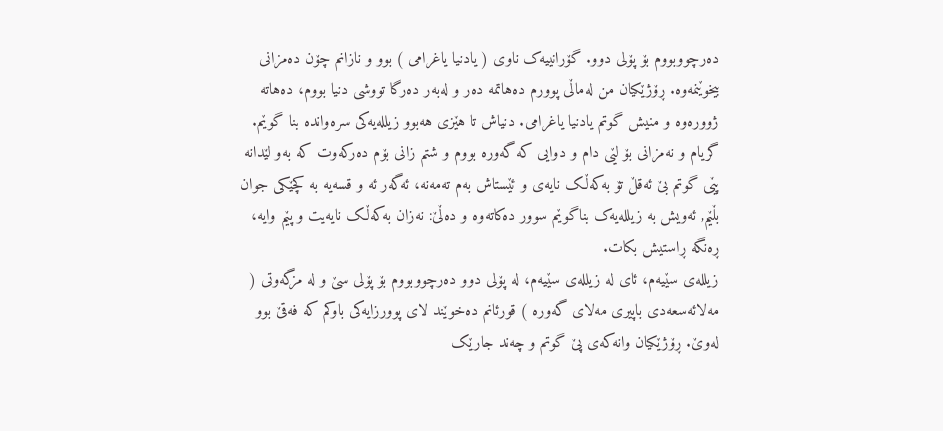دەرچووبووم بۆ پۆلی دوو. گۆرانییەک ناوى ( یادنیا یاغرامی ) بوو و نازانم چۆن دەمزانی بیخوێنمەوە. ڕۆژێکیان من لەماڵی پوورم دەهاتمە دەر و لەبەر دەرگا تووشی دنیا بووم، دەهاتە ژوورەوە و منیش گوتم یادنیا یاغرامی. دنیاش تا هێزى هەبوو زیللەیەکی سرەواندە بنا گوێم. گریام و نەمزانی بۆ لێی دام و دوایی کە گەورە بووم و شتم زانی بۆم دەرکەوت کە بەو لێدانە پێی گوتم بێ ئەقڵ تۆ بەکەڵک نایەى و ئێستاش بەم تەمەنە، ئەگەر ئە و قسەیە بە کچێکی جوان بڵێم, ئەویش بە زیللەیەک بناگوێم سوور دەکاتەوە و دەڵێ: نەزان بەکەڵک نایەیت و پێم وایە، ڕەنگە ڕاستیش بکات.
زیللەى سێیەم، ئاى لە زیللەى سێیەم، لە پۆلی دوو دەرچووبووم بۆ پۆلی سێ و لە مزگەوتی ( مەلائەسعەدى باپیری مەلاى گەورە ) قورئانم دەخوێند لاى پوورزایەکی باوکم کە فەقێ بوو لەوێ. ڕۆژێکیان وانەکەى پێ گوتم و چەند جارێک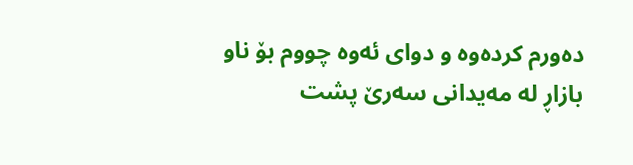دەورم کردەوە و دواى ئەوە چووم بۆ ناو بازاڕ لە مەیدانی سەرێ پشت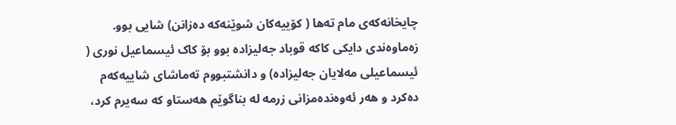چایخانەکەى مام تەها ( کۆییەکان شوێنەکە دەزانن) شایی بوو. زەماوەندی دایکى کاکە قوباد جەلیزادە بوو بۆ کاک ئیسماعیل نورى ( ئیسماعیلی مەلایان جەلیزادە) و دانشتبووم تەماشاى شاییەکەم دەکرد و هەر ئەوەندەمزانی زرمە لە بناگوێم هەستاو کە سەیرم کرد،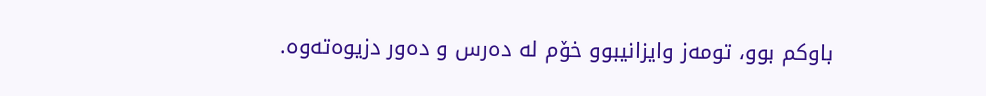باوکم بوو، تومەز وایزانیبوو خۆم لە دەرس و دەور دزیوەتەوە.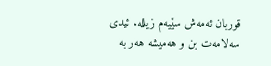قوربان ئەمەش سێیەم زیللە. ئيدى سەلامەت بن و هەمیشە هەر بە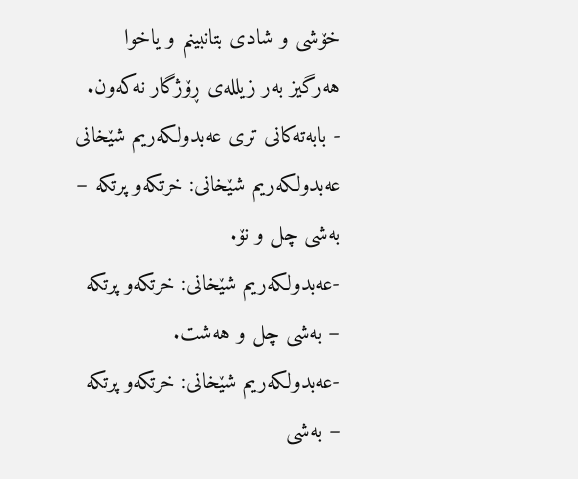خۆشی و شادی بتانبینم و یاخوا هەرگیز بەر زیللەى ڕۆژگار نەکەون.
- بابەتەکانی تری عەبدولکەریم شێخانی
عەبدولکەریم شێخانی: خرتکەو پرتکە – بەشی چل و نۆ.
-عەبدولکەریم شێخانی: خرتکەو پرتکە – بەشی چل و هەشت.
-عەبدولکەریم شێخانی: خرتکەو پرتکە – بەشی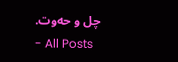چل و حەوت.
- All Posts